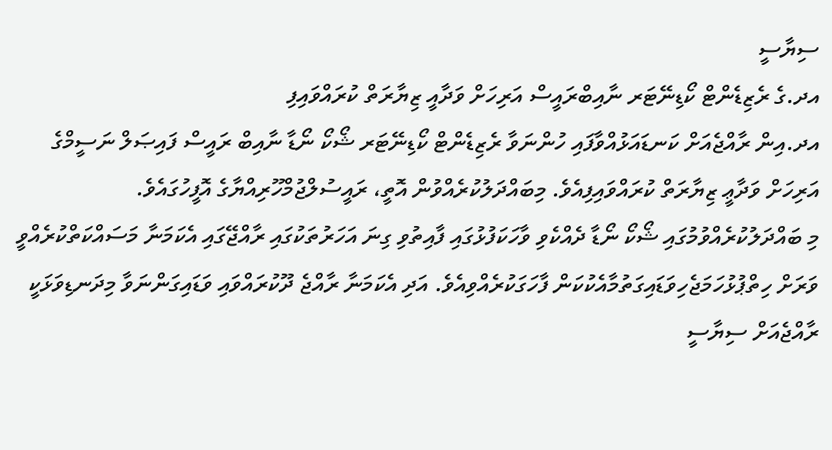ސިޔާސީ
އދ.ގެ ރެޒިޑެންޓް ކޯޑިނޭޓަރ ނާއިބްރައީސް އަރިހަށް ވަދާއީ ޒިޔާރަތް ކުރައްވައިފި
އދ.އިން ރާއްޖެއަށް ކަނޑައަޅުއްވާފައި ހުންނަވާ ރެޒިޑެންޓް ކޯޑިނޭޓަރ ޝޯކޯ ނޯޑާ ނާއިބް ރައީސް ފައިޞަލް ނަސީމްގެ އަރިހަށް ވަދާޢީ ޒިޔާރަތް ކުރައްވައިފިއެވެ. މިބައްދަލުކުރެއްވުން އޮތީ، ރައީސުލްޖުމްހޫރިއްޔާގެ އޮފީހުގައެވެ.
މި ބައްދަލުކުރެއްވުމުގައި ޝޯކޯ ނޯޑާ ދެއްކެވި ވާހަކަފުޅުގައި ފާއިތުވި ގިނަ އަހަރުތަކުގައި ރާއްޖޭގައި އެކަމަނާ މަސައްކަތްކުރެއްވީ ވަރަށް ހިތްޕުޅުހަމަޖެހިވަޑައިގަތުމާއެކުކަން ފާހަގަކުރެއްވިއެވެ. އަދި އެކަމަނާ ރާއްޖެ ދޫކުރައްވައި ވަޑައިގަންނަވާ މިދަނޑިވަޅަކީ ރާއްޖެއަށް ސިޔާސީ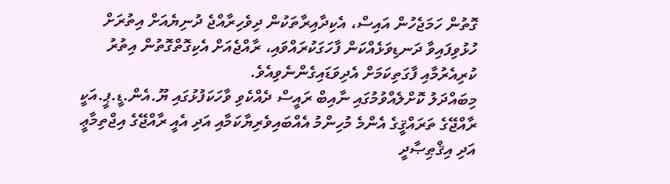ގޮތުން ހަމަޖެހުން އައިސް، އެކިދާއިރާތަކުން ދިވެހިރާއްޖެ ދުނިޔެއަށް އިތުރަށް ހުޅުވިފައިވާ ދަނޑިވަޅެއްކަން ފާހަގަކުރައްވައި، ރާއްޖެއަށް އެކިގޮތްގޮތުން އިތުރު ކުރިއެރުމާއި ފާގަތިކަމަށް އެދިވަޑައިގެންނެވިއެވެ.
މިބައްދަލު ކޮށްލެއްވުމުގައި ނާއިބް ރައީސް ދެއްކެވި ވާހަކަފުޅުގައި ޔޫ.އެން.ޑީ.ޕީ.އަކީ ރާއްޖޭގެ ތަރައްޤީގެ އެންމެ މުހިންމު އެއްބައިވެރިޔާކަމާއި އަދި އެއީ ރާއްޖޭގެ އިޖްތިމާޢީ އަދި އިޤްޠިޞާދީ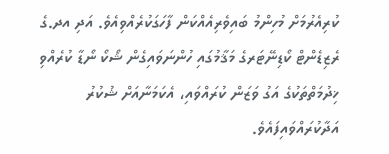ކުރިއެރުމަށް މުހިންމު ބައިވެރިއެއްކަން ފާހަގަކުރެއްވިއެވެ. އަދި އދ.ގެ ރެޒިޑެންޓް ކޯޑިނޭޓަރގެ މަޤާމުގައި ހުންނަވައިގެން ޝޯކޯ ނޯޑާ ކުރެއްވި ޚިދުމަތްތަކުގެ އަގު ވަޒަން ކުރައްވައި، އެކަމަނާއަށް ޝުކުރު އަދާކުރައްވައިފައެވެ.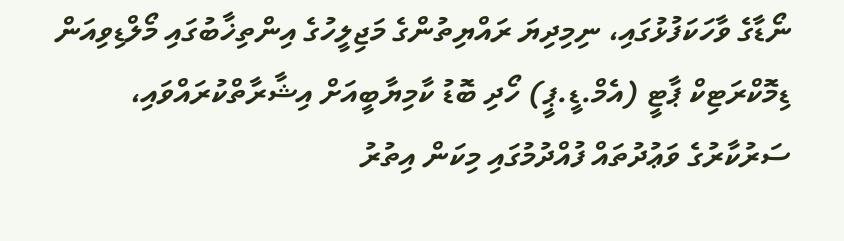ނޯޑާގެ ވާހަކަފުޅުގައި، ނިމިދިޔަ ރައްޔިތުންގެ މަޖިލީހުގެ އިންތިޚާބުގައި މޯލްޑިވިއަން ޑިމޮކްރަޓިކް ޕާޓީ (އެމް.ޑީ.ޕީ) ހޯދި ބޮޑު ކާމިޔާބީއަށް އިޝާރާތްކުރައްވައި، ސަރުކާރުގެ ވަޢުދުތައް ފުއްދުމުގައި މިކަން އިތުރު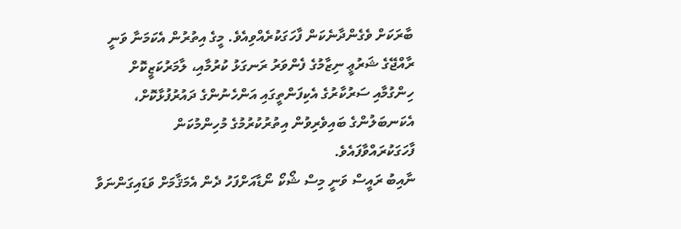ބާރަކަށް ވެގެންދާނެކަން ފާހަގަކުރެއްވިއެވެ. މީގެ އިތުރުން އެކަމަނާ ވަނީ ރާއްޖޭގެ ޝަރުޢީ ނިޒާމުގެ ފެންވަރު ރަނގަޅު ކުރުމާއި، ލާމަރުކަޒީކޮށް ހިންގުމާއި ސަރުކާރުގެ އެކިފަންތީގައި އަންހެނުންގެ ދައުރުފުޅާކޮށް، އެކަނބަލުންގެ ބައިވެރިވުން އިތުރުކުރުމުގެ މުހިންމުކަން ފާހަގަކުރައްވާފައެވެ.
ނާއިބު ރައީސް ވަނީ މިސް ޝޯކޯ ނޯޑާއަށްފަހު ދެން އެމަޤާމަށް ވަޑައިގަންނަވާ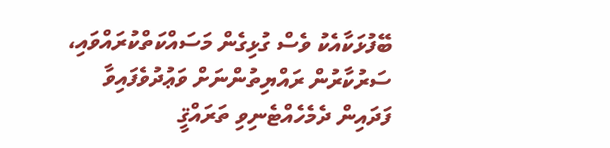ބޭފުޅަކާއެކު ވެސް ގުޅިގެން މަސައްކަތްކުރައްވައި، ސަރުކާރުން ރައްޔިތުންނަށް ވަޢުދުވެފައިވާ ފަދައިން ދެމެހެއްޓެނިވި ތަރައްޤީ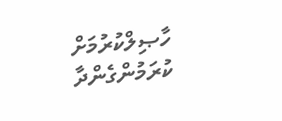ހާޞިލްކުރުމަށް ކުރަމުންގެންދާ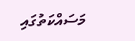މަސައްކަތުގައި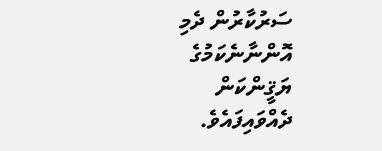ސަރުކާރުން ދެމި އޮންނާނެކަމުގެ ޔަޤީންކަން ދެއްވައިފައެވެ.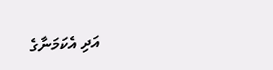އަދި އެކަމަނާގެ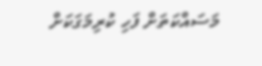މަސައްކަތަށް ފަހި ކުރިމަގަކަށް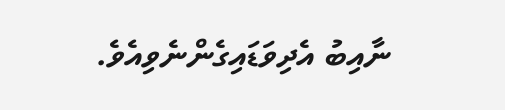ނާއިބު އެދިވަޑައިގެންނެވިއެވެ.